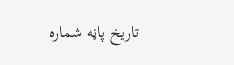تاریخ پاڼه شماره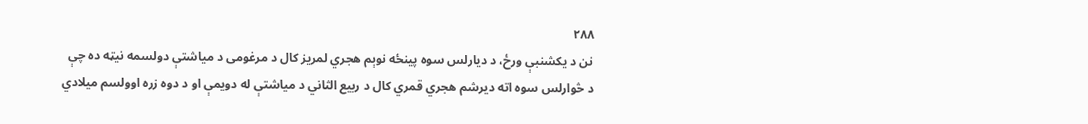۲۸۸
نن د یکشنبې ورځ، د دیارلس سوه پینځه نوېم هجري لمریز کال د مرغومی د میاشتې دولسمه نیټه ده چې د څوارلس سوه اته دیرشم هجري قمري کال د ربیع الثاني د میاشتې له دویمې او د دوه زره اوولسم میلادي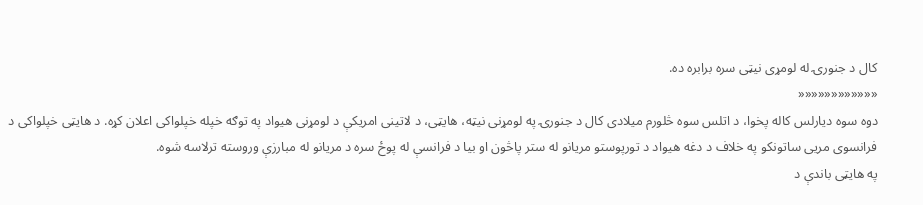کال د جنورۍ له لومړی نیټی سره برابره ده.
««««««««««««
دوه سوه دیارلس کاله پخوا، د اتلس سوه څلورم میلادی کال د جنورۍ په لومړنی نیټه، هایټی، د لاتینی امریکې د لومړنی هیواد په توګه خپله خپلواکی اعلان کړه. د هایټی خپلواکی د فرانسوی مریی ساتونکو په خلاف د دغه هیواد د تورپوستو مریانو له ستر پاڅون او بیا د فرانسې له پوځ سره د مریانو له مبارزې وروسته ترلاسه شوه.
په هایټی باندې د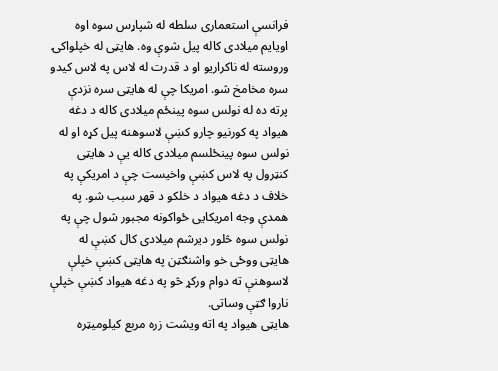فرانسې استعماری سلطه له شپاړس سوه اوه اویایم میلادی کاله پیل شوې وه. هایټی له خپلواکۍ وروسته له ناکراریو او د قدرت له لاس په لاس کیدو سره مخامخ شو. امریکا چې له هایټی سره نزدې پرته ده له نولس سوه پینځم میلادی کاله د دغه هیواد په کورنیو چارو کښې لاسوهنه پیل کړه او له نولس سوه پینځلسم میلادی کاله یې د هایټی کنټرول په لاس کښې واخیست چې د امریکې په خلاف د دغه هیواد د خلکو د قهر سبب شو. په همدې وجه امریکایی ځواکونه مجبور شول چې په نولس سوه څلور دیرشم میلادی کال کښې له هایټی ووځی خو واشنګټن په هایټی کښې خپلې لاسوهنې ته دوام ورکړ څو په دغه هیواد کښې خپلې ناروا ګټې وساتی.
هایټی هیواد په اته ویشت زره مربع کیلومیټره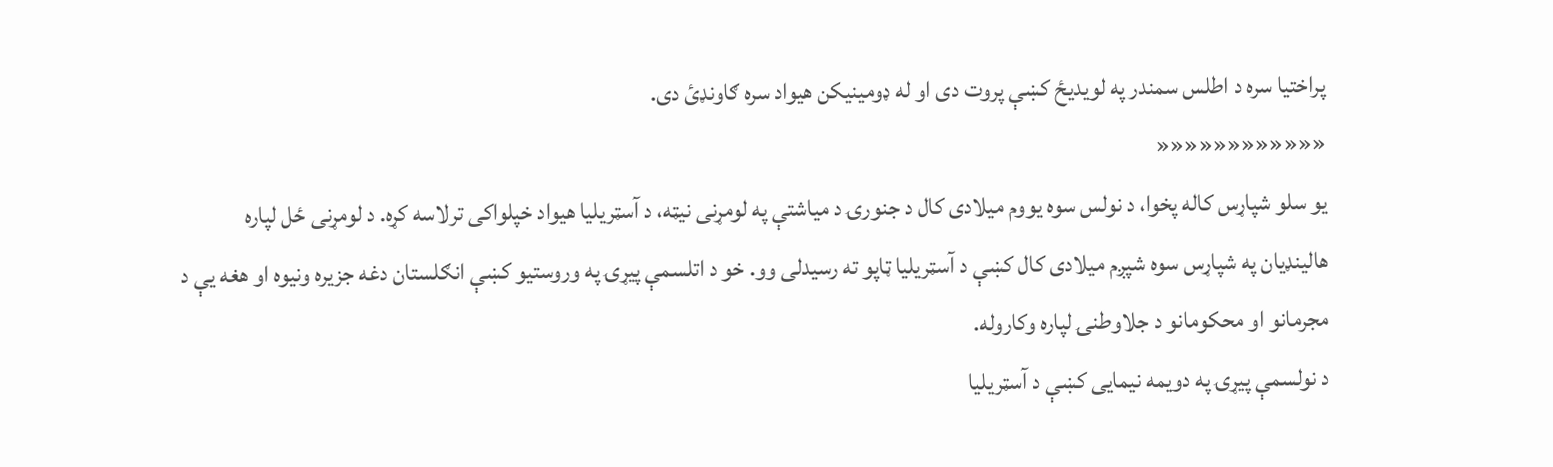پراختیا سره د اطلس سمندر په لویدیځ کښې پروت دی او له ډومینیکن هیواد سره ګاونډئ دی.
««««««««««««
یو سلو شپاړس کاله پخوا، د نولس سوه یووم میلادی کال د جنورۍ د میاشتې په لومړنی نیټه، د آسټریلیا هیواد خپلواکی ترلاسه کړه. د لومړنی ځل لپاره هالینډیان په شپاړس سوه شپږم میلادی کال کښې د آسټریلیا ټاپو ته رسیدلی وو. خو د اتلسمې پیړۍ په وروستیو کښې انګلستان دغه جزیره ونیوه او هغه یې د مجرمانو او محکومانو د جلاوطنۍ لپاره وکاروله.
د نولسمې پیړۍ په دویمه نیمایی کښې د آسټریلیا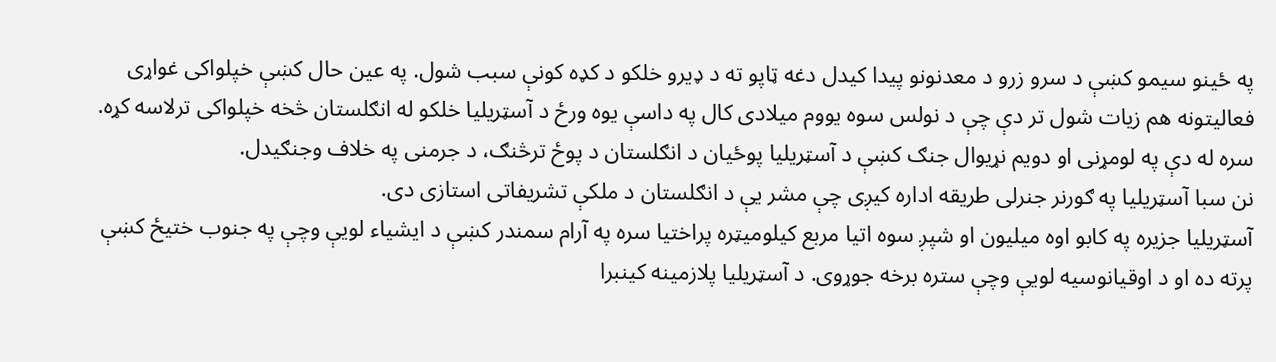په ځینو سیمو کښې د سرو زرو د معدنونو پیدا کیدل دغه ټاپو ته د ډیرو خلکو د کډه کونې سبب شول. په عین حال کښې خپلواکی غواړی فعالیتونه هم زیات شول تر دې چې د نولس سوه یووم میلادی کال په داسې یوه ورځ د آسټریلیا خلکو له انګلستان څخه خپلواکی ترلاسه کړه. سره له دې په لومړنی او دویم نړیوال جنګ کښې د آسټریلیا پوځیان د انګلستان د پوځ ترڅنګ، د جرمنی په خلاف وجنګیدل.
نن سبا آسټریلیا په ګورنر جنرلی طریقه اداره کیږی چې مشر یې د انګلستان د ملکې تشریفاتی استازی دی.
آسټریلیا جزیره په کابو اوه میلیون او شپږ سوه اتیا مربع کیلومیټره پراختیا سره په آرام سمندر کښې د ایشیاء لویې وچې په جنوب ختیځ کښې پرته ده او د اوقیانوسیه لویې وچې ستره برخه جوړوی. د آسټریلیا پلازمینه کینبرا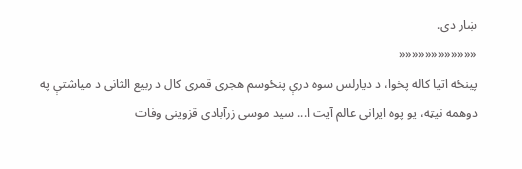ښار دی.
««««««««««««
پینځه اتیا کاله پخوا، د دیارلس سوه درې پنځوسم هجری قمری کال د ربیع الثانی د میاشتې په دوهمه نیټه، یو پوه ایرانی عالم آیت ا... سید موسی زرآبادی قزوینی وفات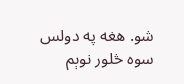شو. هغه په دولس سوه څلور نوېم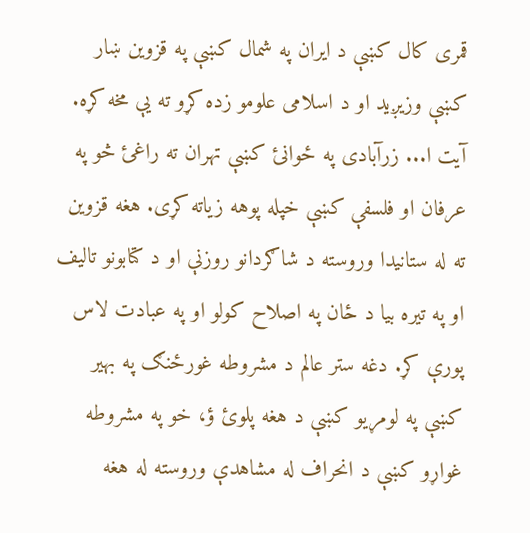قمری کال کښې د ایران په شمال کښې په قزوین ښار کښې وزیږید او د اسلامی علومو زده کړو ته یې مخه کړه. آیت ا... زرآبادی په ځوانئ کښې تهران ته راغئ څو په عرفان او فلسفې کښې خپله پوهه زیاته کړی. هغه قزوین ته له ستانیدا وروسته د شاګردانو روزنې او د کتابونو تالیف او په تیره بیا د ځان په اصلاح کولو او په عبادت لاس پورې کړ. دغه ستر عالم د مشروطه غورځنګ په بهیر کښې په لومړیو کښې د هغه پلوئ ؤ، خو په مشروطه غواړو کښې د انحراف له مشاهدې وروسته له هغه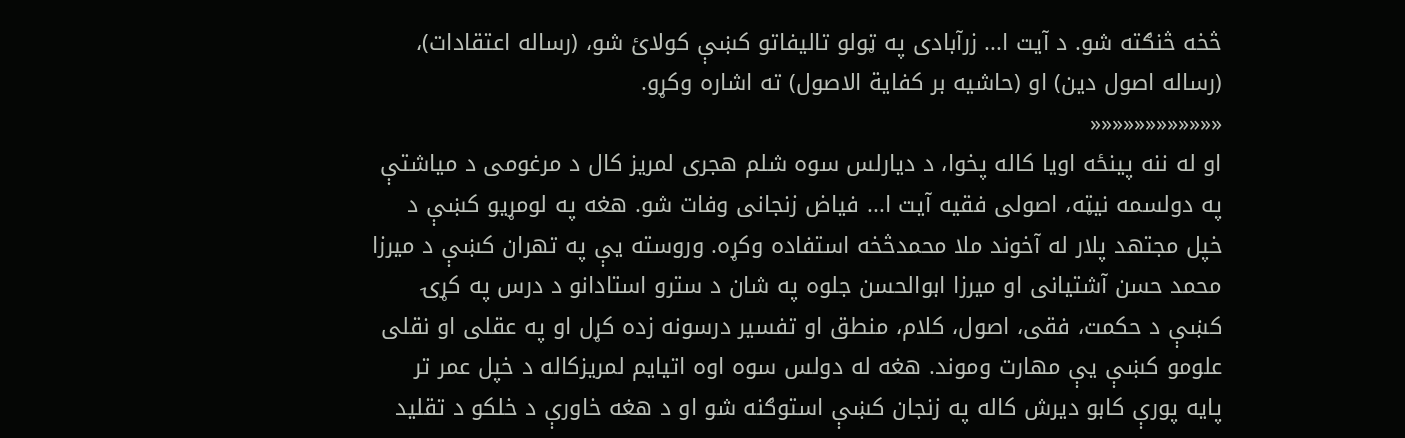څخه څنګته شو. د آیت ا... زرآبادی په ټولو تالیفاتو کښې کولائ شو، (رساله اعتقادات)، (رساله اصول دین) او (حاشیه بر کفایة الاصول) ته اشاره وکړو.
««««««««««««
او له ننه پینځه اویا کاله پخوا، د دیارلس سوه شلم هجری لمریز کال د مرغومی د میاشتې په دولسمه نیټه، اصولی فقیه آیت ا... فیاض زنجانی وفات شو. هغه په لومړیو کښې د خپل مجتهد پلار له آخوند ملا محمدڅخه استفاده وکړه. وروسته یې په تهران کښې د میرزا محمد حسن آشتیانی او میرزا ابوالحسن جلوه په شان د سترو استادانو د درس په کړۍ کښې د حکمت، فقی، اصول، کلام، منطق او تفسیر درسونه زده کړل او په عقلی او نقلی علومو کښې یې مهارت وموند. هغه له دولس سوه اوه اتیایم لمریزکاله د خپل عمر تر پایه پورې کابو دیرش کاله په زنجان کښې استوګنه شو او د هغه خاورې د خلکو د تقلید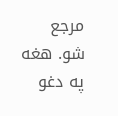مرجع شو. هغه په دغو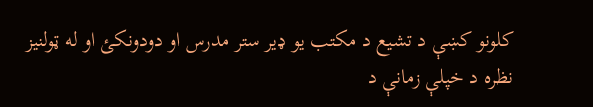کلونو کښې د تشیع د مکتب یو ډیر ستر مدرس او دودونکئ او له ټولنیز نظره د خپلې زمانې د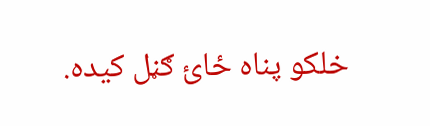خلکو پناه ځائ ګڼل کیده.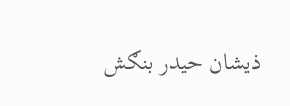ذیشان حیدر بنګش